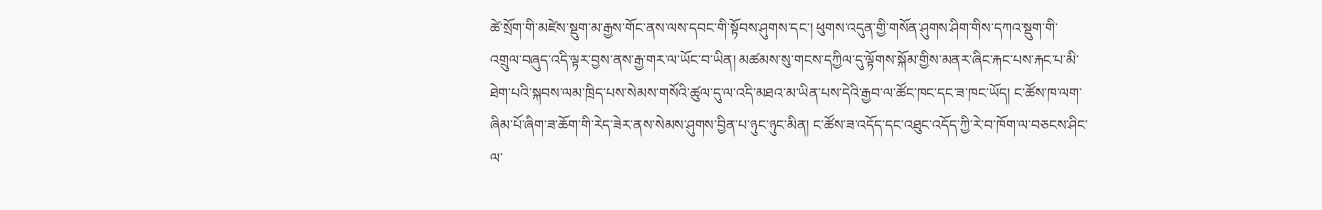ཚེ་སྲོག་གི་མཛེས་སྡུག་མ་རྒྱས་གོང་ནས་ལས་དབང་གི་སྟོབས་ཤུགས་དང་། ཕུགས་འདུན་གྱི་གསོན་ཤུགས་ཤིག་གིས་དཀའ་སྡུག་གི་འགྲུལ་བཞུད་འདི་ལྟར་བྱས་ནས་རྒྱ་གར་ལ་ཡོང་བ་ཡིན། མཚམས་སུ་གངས་དཀྱིལ་དུ་ལྟོགས་སྐོམ་གྱིས་མནར་ཞིང་རྐང་པས་རྐང་པ་མི་ཐེག་པའི་སྐབས་ལམ་ཁྲིད་པས་སེམས་གསོའི་ཚུལ་དུ་ལ་འདི་མཐའ་མ་ཡིན་པས་དེའི་རྒྱབ་ལ་ཚོང་ཁང་དང་ཟ་ཁང་ཡོད། ང་ཚོས་ཁ་ལག་ཞིམ་པོ་ཞིག་ཟ་ཆོག་གི་རེད་ཟེར་ནས་སེམས་ཤུགས་བྱིན་པ་ཉུང་ཉུང་མིན། ང་ཚོས་ཟ་འདོད་དང་འཐུང་འདོད་ཀྱི་རེ་བ་ཁོག་ལ་བཅངས་ཤིང་ལ་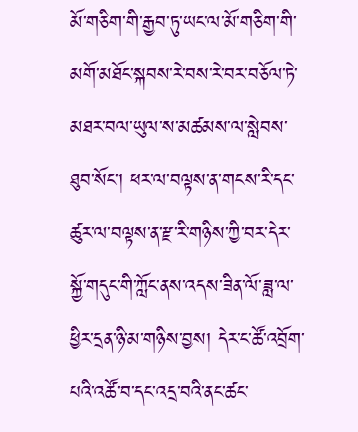མོ་གཅིག་གི་རྒྱབ་ཏུ་ཡང་ལ་མོ་གཅིག་གི་མགོ་མཐོང་སྐབས་རེ་བས་རེ་བར་བཅོལ་ཏེ་མཐར་བལ་ཡུལ་ས་མཚམས་ལ་སླེབས་ཐུབ་སོང་། ཕར་ལ་བལྟས་ན་གངས་རི་དང་ཚུར་ལ་བལྟས་ན་རྫ་རི་གཉིས་ཀྱི་བར་དེར་སྐྱོ་གདུང་གི་ཀློང་ནས་འདས་ཟིན་ལོ་ཟླ་ལ་ཕྱིར་དྲན་ཉི་མ་གཉིས་བྱས། དེར་ང་ཚོ་འབྲོག་པའི་འཚོ་བ་དང་འདྲ་བའི་ནང་ཚང་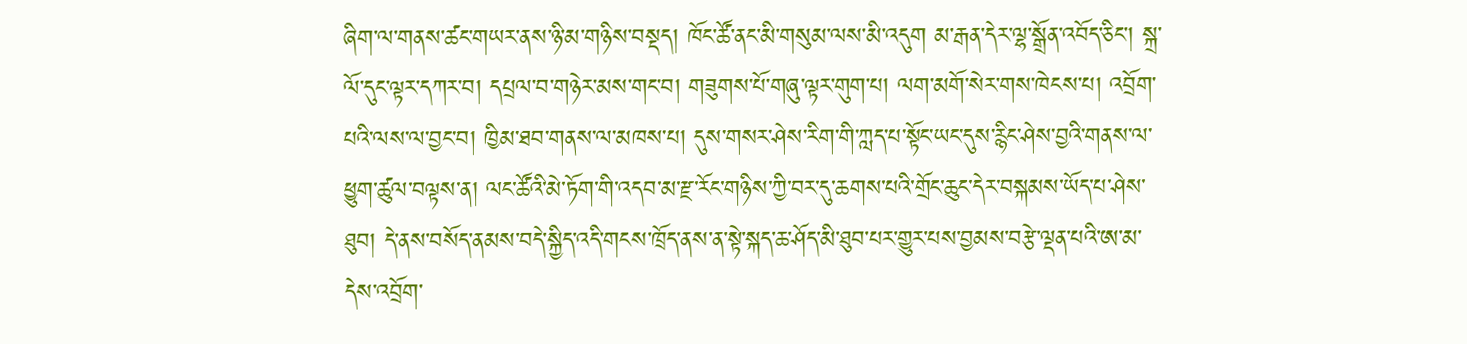ཞིག་ལ་གནས་ཚང་གཡར་ནས་ཉི་མ་གཉིས་བསྡད། ཁོང་ཚོ་ནང་མི་གསུམ་ལས་མི་འདུག མ་རྒན་དེར་ལྷ་སྒྲོན་འབོད་ཅིང་། སྐྲ་ལོ་དུང་ལྟར་དཀར་བ། དཔྲལ་བ་གཉེར་མས་གང་བ། གཟུགས་པོ་གཞུ་ལྟར་གུག་པ། ལག་མགོ་སེར་གས་ཁེངས་པ། འབྲོག་པའི་ལས་ལ་བྱང་བ། ཁྱིམ་ཐབ་གནས་ལ་མཁས་པ། དུས་གསར་ཤེས་རིག་གི་ཀླད་པ་སྟོང་ཡང་དུས་རྙིང་ཤེས་བྱའི་གནས་ལ་ཕྱུག་ཚུལ་བལྟས་ན། ལང་ཚོའི་མེ་ཏོག་གི་འདབ་མ་རྫ་རོང་གཉིས་ཀྱི་བར་དུ་ཆགས་པའི་གྲོང་ཆུང་དེར་བསྐམས་ཡོད་པ་ཤེས་ཐུབ། དེ་ནས་བསོད་ནམས་བདེ་སྐྱིད་འདི་གངས་ཁྲོད་ནས་ན་སྟེ་སྐད་ཆ་ཤོད་མི་ཐུབ་པར་གྱུར་པས་བྱམས་བརྩེ་ལྡན་པའི་ཨ་མ་དེས་འབྲོག་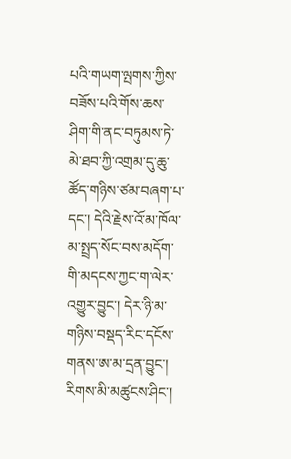པའི་གཡག་ལྤགས་ཀྱིས་བཟོས་པའི་གོས་ཆས་ཤིག་གི་ནང་བཏུམས་ཏེ་མེ་ཐབ་ཀྱི་འགྲམ་དུ་ཆུ་ཚོད་གཉིས་ཙམ་བཞག་པ་དང་། དེའི་རྗེས་འོ་མ་ཁོལ་མ་སྤྲད་སོང་བས་མདོག་གི་མདངས་ཀྱང་ག་ལེར་འགྱུར་བྱུང་། དེར་ཉི་མ་གཉིས་བསྡད་རིང་དངོས་གནས་ཨ་མ་དྲན་བྱུང་། རིགས་མི་མཚུངས་ཤིང་།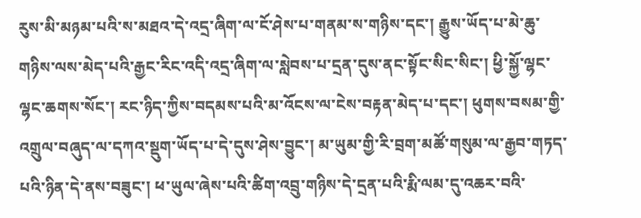རུས་མི་མཉམ་པའི་ས་མཐའ་དེ་འདྲ་ཞིག་ལ་ངོ་ཤེས་པ་གནམ་ས་གཉིས་དང་། རྒྱུས་ཡོད་པ་མེ་ཆུ་གཉིས་ལས་མེད་པའི་རྒྱང་རིང་འདི་འདྲ་ཞིག་ལ་སླེབས་པ་དྲན་དུས་ནང་སྟོང་སིང་སིང་། ཕྱི་སྐྱོ་ལྷང་ལྷང་ཆགས་སོང་། རང་ཉིད་ཀྱིས་བདམས་པའི་མ་འོངས་ལ་ངེས་བརྟན་མེད་པ་དང་། ཕུགས་བསམ་གྱི་འགྲུལ་བཞུད་ལ་དཀའ་སྡུག་ཡོད་པ་དེ་དུས་ཤེས་བྱུང་། མ་ཡུམ་གྱི་རི་བྲག་མཚོ་གསུམ་ལ་རྒྱབ་གཏད་པའི་ཉིན་དེ་ནས་བཟུང་། ཕ་ཡུལ་ཞེས་པའི་ཚིག་འབྲུ་གཉིས་དེ་དྲན་པའི་རྨི་ལམ་དུ་འཆར་བའི་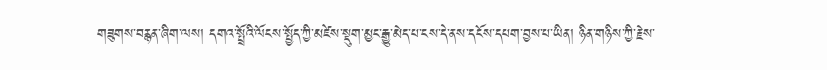གཟུགས་བརྙན་ཞིག་ལས། དགའ་སྤྲོའི་ལོངས་སྤྱོད་ཀྱི་མཛེས་སྡུག་མྱང་རྒྱུ་མེད་པ་ངས་དེ་ནས་དངོས་དཔག་བྱས་པ་ཡིན། ཉིན་གཉིས་ཀྱི་རྗེས་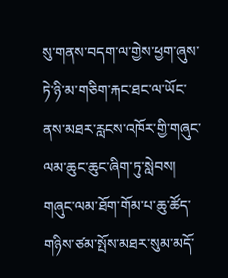སུ་གནས་བདག་ལ་གྱེས་ཕྱག་ཞུས་ཏེ་ཉི་མ་གཅིག་རྐང་ཐང་ལ་ཡོང་ནས་མཐར་རླངས་འཁོར་གྱི་གཞུང་ལམ་ཆུང་ཆུང་ཞིག་ཏུ་སླེབས། གཞུང་ལམ་ཐོག་གོམ་པ་ཆུ་ཚོད་གཉིས་ཙམ་སྤོས་མཐར་སུམ་མདོ་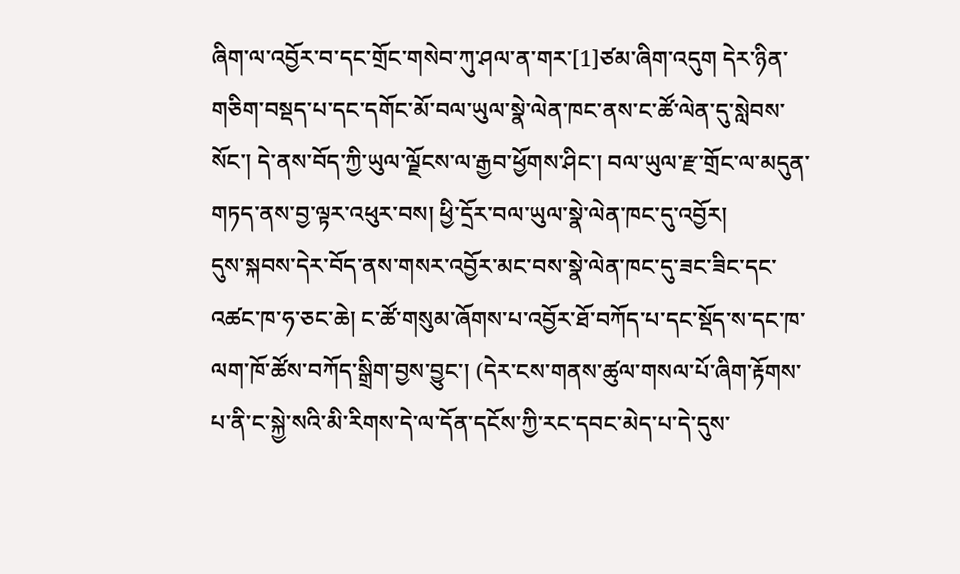ཞིག་ལ་འབྱོར་བ་དང་གྲོང་གསེབ་ཀུ་ཤལ་ན་གར་[1]ཙམ་ཞིག་འདུག དེར་ཉིན་གཅིག་བསྡད་པ་དང་དགོང་མོ་བལ་ཡུལ་སྣེ་ལེན་ཁང་ནས་ང་ཚོ་ལེན་དུ་སླེབས་སོང་། དེ་ནས་བོད་ཀྱི་ཡུལ་ལྗོངས་ལ་རྒྱབ་ཕྱོགས་ཤིང་། བལ་ཡུལ་རྫ་གྲོང་ལ་མདུན་གཏད་ནས་བྱ་ལྟར་འཕུར་བས། ཕྱི་དྲོར་བལ་ཡུལ་སྣེ་ལེན་ཁང་དུ་འབྱོར།
དུས་སྐབས་དེར་བོད་ནས་གསར་འབྱོར་མང་བས་སྣེ་ལེན་ཁང་དུ་ཟང་ཟིང་དང་འཚང་ཁ་ཧ་ཅང་ཆེ། ང་ཚོ་གསུམ་ཞོགས་པ་འབྱོར་ཐོ་བཀོད་པ་དང་སྡོད་ས་དང་ཁ་ལག་ཁོ་ཚོས་བཀོད་སྒྲིག་བྱས་བྱུང་། (དེར་ངས་གནས་ཚུལ་གསལ་པོ་ཞིག་རྟོགས་པ་ནི་ང་སྐྱེ་སའི་མི་རིགས་དེ་ལ་དོན་དངོས་ཀྱི་རང་དབང་མེད་པ་དེ་དུས་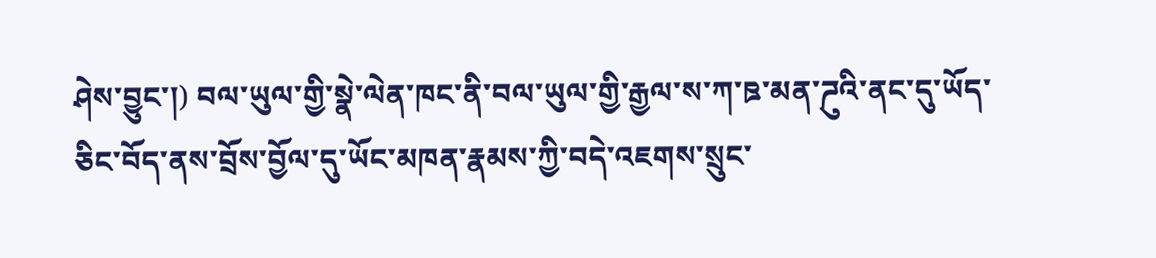ཤེས་བྱུང་།) བལ་ཡུལ་གྱི་སྣེ་ལེན་ཁང་ནི་བལ་ཡུལ་གྱི་རྒྱལ་ས་ཀ་ཋ་མན་ཌུའི་ནང་དུ་ཡོད་ཅིང་བོད་ནས་བྲོས་བྱོལ་དུ་ཡོང་མཁན་རྣམས་ཀྱི་བདེ་འཇགས་སྲུང་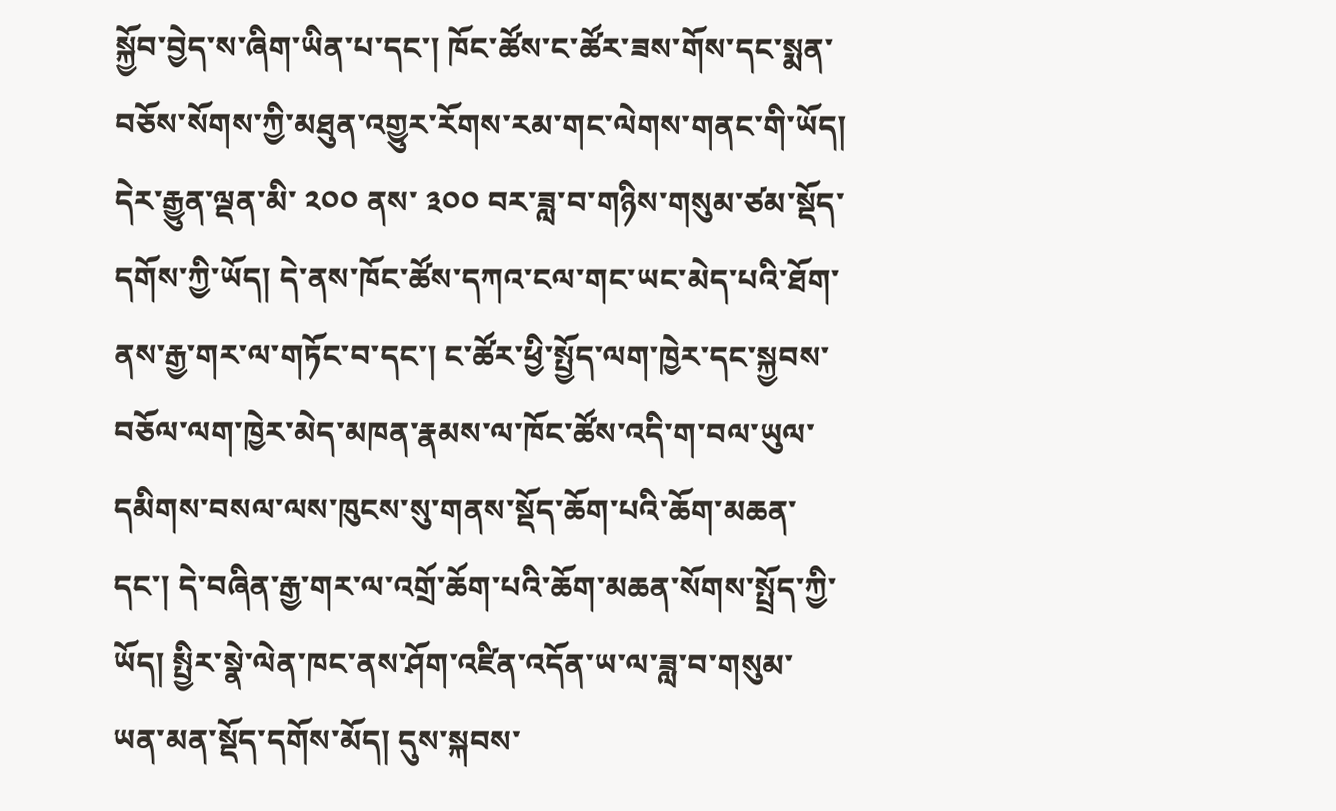སྐྱོབ་བྱེད་ས་ཞིག་ཡིན་པ་དང་། ཁོང་ཚོས་ང་ཚོར་ཟས་གོས་དང་སྨན་བཅོས་སོགས་ཀྱི་མཐུན་འགྱུར་རོགས་རམ་གང་ལེགས་གནང་གི་ཡོད། དེར་རྒྱུན་ལྡན་མི་ ༢༠༠ ནས་ ༣༠༠ བར་ཟླ་བ་གཉིས་གསུམ་ཙམ་སྡོད་དགོས་ཀྱི་ཡོད། དེ་ནས་ཁོང་ཚོས་དཀའ་ངལ་གང་ཡང་མེད་པའི་ཐོག་ནས་རྒྱ་གར་ལ་གཏོང་བ་དང་། ང་ཚོར་ཕྱི་སྤྱོད་ལག་ཁྱེར་དང་སྐྱབས་བཅོལ་ལག་ཁྱེར་མེད་མཁན་རྣམས་ལ་ཁོང་ཚོས་འདི་ག་བལ་ཡུལ་དམིགས་བསལ་ལས་ཁུངས་སུ་གནས་སྡོད་ཆོག་པའི་ཆོག་མཆན་དང་། དེ་བཞིན་རྒྱ་གར་ལ་འགྲོ་ཆོག་པའི་ཆོག་མཆན་སོགས་སྤྲོད་ཀྱི་ཡོད། སྤྱིར་སྣེ་ལེན་ཁང་ནས་ཤོག་འཛིན་འདོན་ཡ་ལ་ཟླ་བ་གསུམ་ཡན་མན་སྡོད་དགོས་མོད། དུས་སྐབས་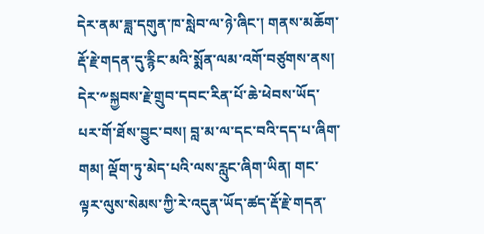དེར་ནམ་ཟླ་དགུན་ཁ་སླེབ་ལ་ཉེ་ཞིང་། གནས་མཆོག་རྡོ་རྗེ་གདན་དུ་རྙིང་མའི་སྨོན་ལམ་འགོ་བཙུགས་ནས། དེར་༸སྐྱབས་རྗེ་གྲུབ་དབང་རིན་པོ་ཆེ་ཕེབས་ཡོད་པར་གོ་ཐོས་བྱུང་བས། བླ་མ་ལ་དང་བའི་དད་པ་ཞིག་གམ། ལྡོག་ཏུ་མེད་པའི་ལས་རླུང་ཞིག་ཡིན། གང་ལྟར་ལུས་སེམས་ཀྱི་རེ་འདུན་ཡོད་ཚད་རྡོ་རྗེ་གདན་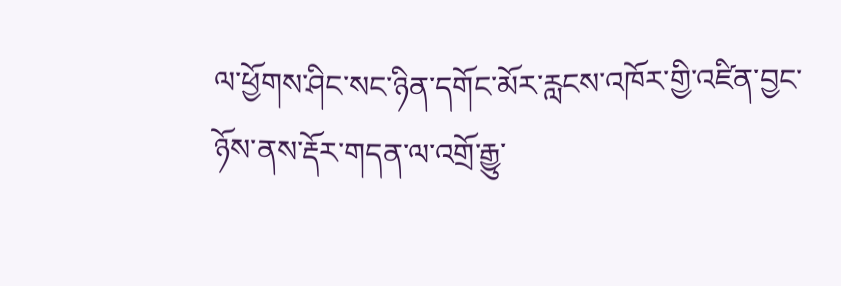ལ་ཕྱོགས་ཤིང་སང་ཉིན་དགོང་མོར་རླངས་འཁོར་གྱི་འཛིན་བྱང་ཉོས་ནས་རྡོར་གདན་ལ་འགྲོ་རྒྱུ་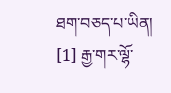ཐག་བཅད་པ་ཡིན།
[1] རྒྱ་གར་ལྷོ་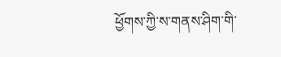ཕྱོགས་ཀྱི་ས་གནས་ཤིག་གི་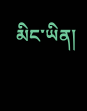མིང་ཡིན།